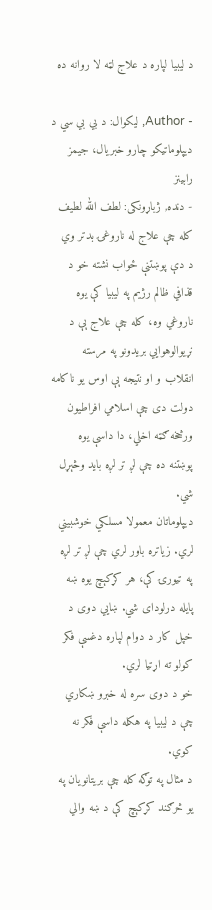د لیبیا لپاره د علاج لټه لا روانه ده

- Author, لیکوال: د بي بي سي د دیپلوماتیکو چارو خبریال، جیمز رابینز
- دنده, ژباړونکی: لطف الله لطیف
کله چې علاج له ناروغۍ بدتر وي
د دې پوښتنې ځواب نشته خو د قذافي ظالم رژیم په لیبیا کې یوه ناروغي وه، کله چې علاج ېې د نړیوالوهوايي بریدونو په مرسته انقلاب و او نتیجه ېې اوس یو ناکامه دولت دی چې اسلامي افراطیون ورڅخه ګټه اخلي، دا داسې یوه پوښتنه ده چې لږ تر لږه باید وڅېړل شي.
دیپلوماتان معمولا مسلکي خوشبیني لري. زیاتره باور لري چې لږ تر لږه په تیورۍ کې، هر کړکېچ یوه ښه پایله درلودای شي. ښايي دوی د خپل کار د دوام لپاره دغسې فکر کولو ته اړتیا لري.
خو د دوی سره له خبرو ښکاري چې د لیبیا په هکله داسې فکر نه کوي.
د مثال په توګه کله چې بریتانویان په یو څرګند کړکېچ کې د ښه والي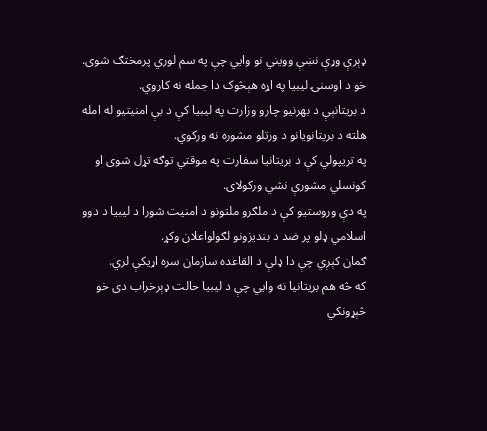ډېرې وړې نښې وویني نو وايي چې په سم لوري پرمختګ شوی. خو د اوسنۍ لیبیا په اړه هېڅوک دا جمله نه کاروي.
د بریتانېې د بهرنیو چارو وزارت په لیبیا کې د بې امنیتیو له امله هلته د بریتانویانو د ورتلو مشوره نه ورکوي.
په تریپولي کې د بریتانیا سفارت په موقتي توګه تړل شوی او کونسلي مشورې نشي ورکولای.
په دې وروستیو کې د ملګرو ملتونو د امنیت شورا د لیبیا د دوو اسلامي ډلو پر ضد د بندیزونو لګولواعلان وکړ.
ګمان کېږي چې دا ډلې د القاعده سازمان سره اړیکې لري.
که څه هم بریتانیا نه وايي چې د لیبیا حالت ډېرخراب دی خو څېړونکي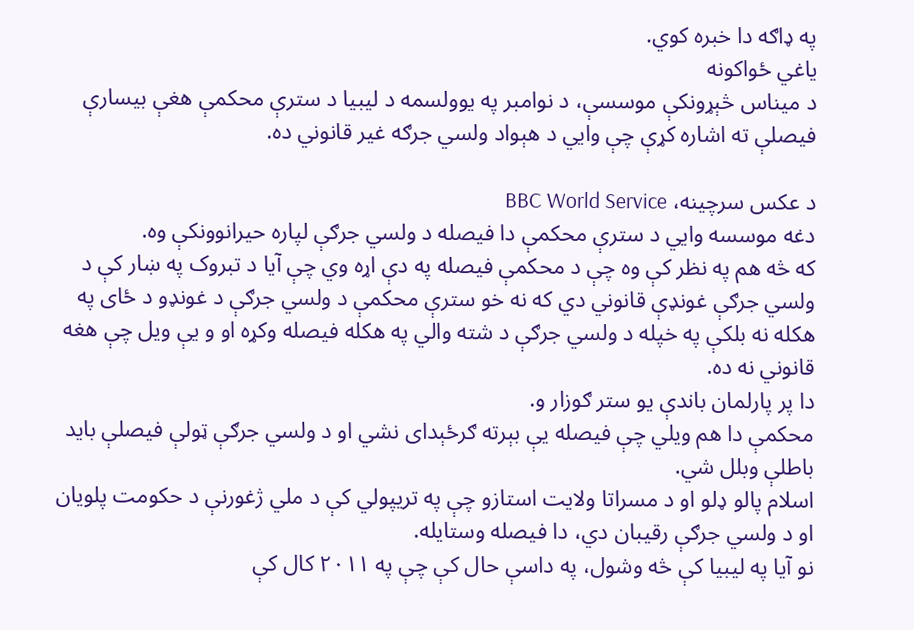په ډاګه دا خبره کوي.
یاغي ځواکونه
د میناس څېړونکې موسسې، د نوامبر په یوولسمه د لیبیا د سترې محکمې هغې بیسارې فیصلې ته اشاره کړې چې وايي د هېواد ولسي جرګه غیر قانوني ده.

د عکس سرچینه، BBC World Service
دغه موسسه وايي د سترې محکمې دا فیصله د ولسي جرګې لپاره حیرانوونکې وه.
که څه هم په نظر کې وه چې د محکمې فیصله په دې اړه وي چې آیا د تبروک په ښار کې د ولسي جرګې غونډې قانوني دي که نه خو سترې محکمې د ولسي جرګې د غونډو د ځای په هکله نه بلکې په خپله د ولسي جرګې د شته والي په هکله فیصله وکړه او و یې ویل چې هغه قانوني نه ده.
دا پر پارلمان باندې یو ستر ګوزار و.
محکمې دا هم ویلي چې فیصله یې بېرته ګرځېدای نشي او د ولسي جرګې ټولې فیصلې باید باطلې وبلل شي.
اسلام پالو ډلو او د مسراتا ولایت استازو چې په تریپولي کې د ملي ژغورنې د حکومت پلویان او د ولسي جرګې رقیبان دي، دا فیصله وستایله.
نو آیا په لیبیا کې څه وشول، په داسې حال کې چې په ۲۰۱۱ کال کې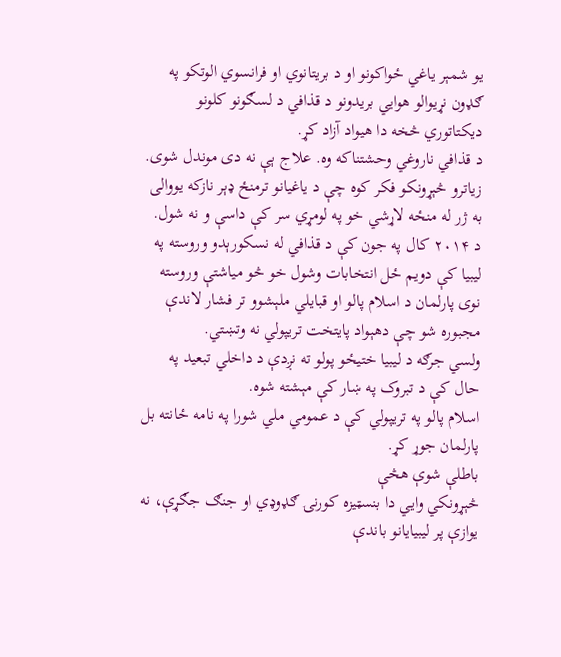یو شمېر یاغي ځواکونو او د بریتانوي او فرانسوي الوتکو په ګډون نړیوالو هوايي بریدونو د قذافي د لسګونو کلونو دیکتاتوري څخه دا هیواد آزاد کړ.
د قذافي ناروغي وحشتناکه وه. علاج ېې نه دی موندل شوی.
زیاترو څېړونکو فکر کوه چې د یاغیانو ترمنځ ډېر نازکه یووالی به ژر له منځه لاړشي خو په لومړي سر کې داسې و نه شول.
د ۲۰۱۴ کال په جون کې د قذافي له نسکورېدو وروسته په لیبیا کې دویم ځل انتخابات وشول خو څو میاشتې وروسته نوی پارلمان د اسلام پالو او قبایلي ملېشوو تر فشار لاندې مجبوره شو چې دهېواد پایتخت تریپولي نه وتښتي.
ولسي جرګه د لیبیا ختیځو پولو ته نږدې د داخلي تبعید په حال کې د تبروک په ښار کې مېشته شوه.
اسلام پالو په تریپولي کې د عمومي ملي شورا په نامه ځانته بل پارلمان جوړ کړ.
باطلې شوې هڅې
څېړونکي وايي دا بنسټیزه کورنۍ ګډوډي او جنګ جګړې، نه یوازې پر لیبیایانو باندې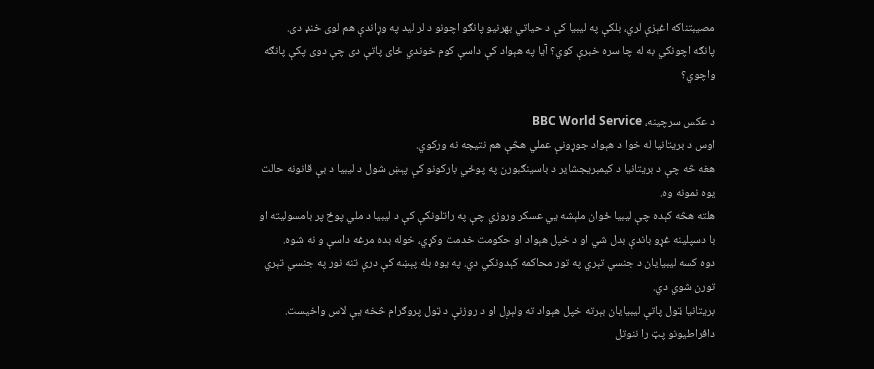مصیبتناکه اغېزې لري، بلکې په لیبیا کې د حیاتي بهرنیو پانګو اچونو د لر لید په وړاندې هم لوی خنډ دی.
پانګه اچونکي به له چا سره خبرې کوي؟ آیا په هېواد کې داسې کوم خوندي ځای پاتې دی چې دوی پکې پانګه واچوي؟

د عکس سرچینه، BBC World Service
اوس د بریتانیا له خوا د هېواد جوړونې عملي هڅې هم نتیجه نه ورکوي.
هغه څه چې د بریتانیا د کیمبریجشایر د باسینګبورن په پوځي بارکونو کې پېښ شول د لیبیا د بې قانونه حالت یوه نمونه وه.
هلته هڅه کېده چې لیبیا ځوان ملېشه يي عسکر وروزي چې په راتلونکې کې د لیبیا د ملي پوځ پر بامسولیته او با دسپلینه غړو باندې بدل شي او د خپل هېواد او حکومت خدمت وکړي، خوله بده مرغه داسې و نه شوه.
دوه کسه لیبیایان د جنسي تېري په تور محاکمه کېدونکي دي. په یوه بله پېښه کې درې تنه نور په جنسي تېري تورن شوي دي.
بریتانیا ټول پاتې لیبیایان بېرته خپل هېواد ته ولېږل او د روزنې د ټول پروګرام څخه یې لاس واخیست.
دافراطیونو پټ را ننوتل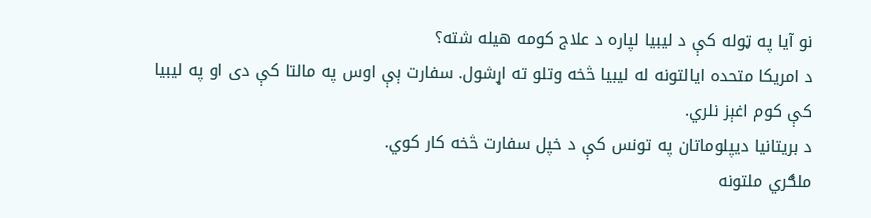نو آیا په ټوله کې د لیبیا لپاره د علاج کومه هیله شته؟
د امریکا متحده ایالتونه له لیبیا څخه وتلو ته اړشول. سفارت ېې اوس په مالتا کې دی او په لیبیا کې کوم اغېز نلري.
د بریتانیا دیپلوماتان په تونس کې د خپل سفارت څخه کار کوي.
ملګري ملتونه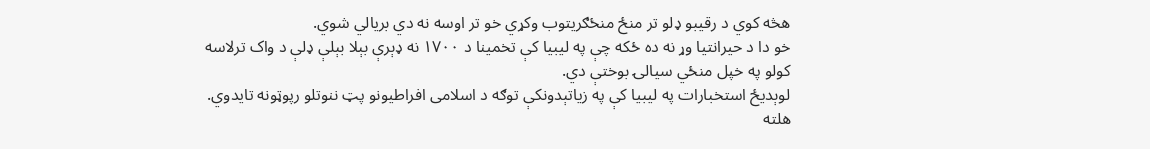هڅه کوي د رقیبو ډلو تر منځ منځګریتوب وکړي خو تر اوسه نه دي بریالي شوي.
خو دا د حیرانتیا وړ نه ده ځکه چې په لیبیا کې تخمینا د ۱۷۰۰ نه ډېرې بېلا بېلې ډلې د واک ترلاسه کولو په خپل منځي سیالۍ بوختې دي.
لوېدیځ استخبارات په لیبیا کې په زیاتېدونکې توګه د اسلامی افراطیونو پټ ننوتلو رپوټونه تایدوي.
هلته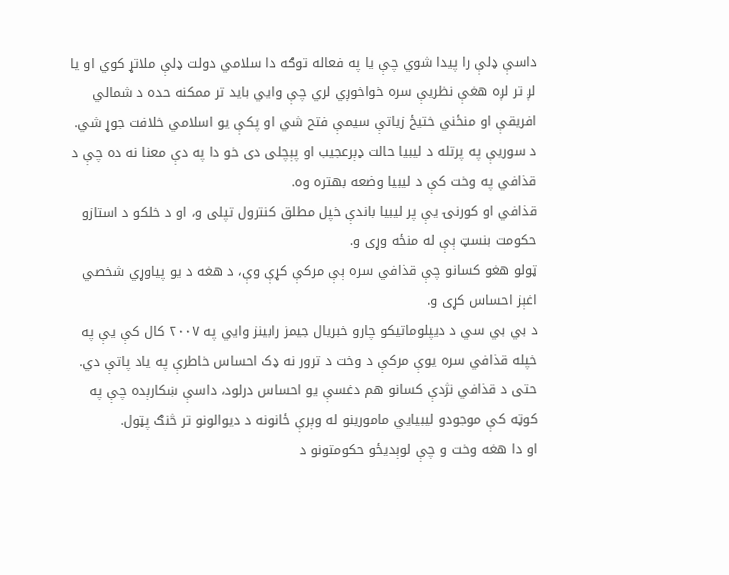داسې ډلې را پیدا شوي چې یا په فعاله توګه دا سلامي دولت ډلې ملاتړ کوي او یا لږ تر لږه هغې نظريې سره خواخوږي لري چې وايي باید تر ممکنه حده د شمالي افریقې او منځني ختیځ زیاتې سیمې فتح شي او پکې یو اسلامي خلافت جوړ شي.
د سوريې په پرتله د لیبیا حالت ډېرعجیب او پېچلی دی خو دا په دې معنا نه ده چې د قذافي په وخت کې د لیبیا وضعه بهتره وه.
قذافي او کورنۍ يې پر لیبیا باندې خپل مطلق کنترول تپلی و، او د خلکو د استازو حکومت بنسټ ېې له منځه وړی و.
ټولو هغو کسانو چې قذافي سره ېې مرکې کړې وې، د هغه د یو پیاوړي شخصي اغېز احساس کړی و.
د بي بي سي د دیپلوماتیکو چارو خبریال جیمز رابینز وايي په ۲۰۰۷ کال کې یې په خپله قذافي سره یوې مرکې د وخت د ترور نه ډک احساس خاطرې په یاد پاتې دي.
حتی د قذافي نژدې کسانو هم دغسې یو احساس درلود، داسې ښکارېده چې په کوټه کې موجودو لیبیايي مامورینو له وېرې ځانونه د دیوالونو تر څنګ پټول.
او دا هغه وخت و چې لوېدیځو حکومتونو د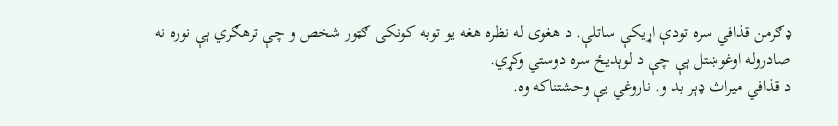ډګرمن قذافي سره تودې اړیکې ساتلې. د هغوی له نظره هغه یو توبه کونکی ګټور شخص و چې ترهګري ېې نوره نه صادروله اوغوښتل ېې چې د لوېدیځ سره دوستي وکړي.
د قذافي میراث ډېر بد و. ناروغي یې وحشتناکه وه.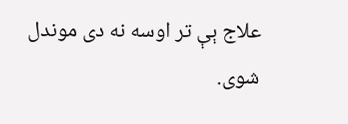علاج ېې تر اوسه نه دی موندل شوی.